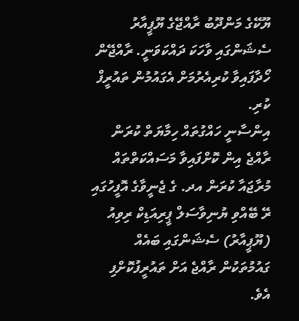ޔޫކޭގެ މަންދޫބު ރާއްޖޭގެ ޔޫޕީއާރު ސެޝަންގައި ވާހަކަ ދައްކަވަނީ. ރާއްޖޭން ހޯދާފައިވާ ކުރިއެރުމަށް އެގައުމުން ތައުރީފް ކުރި.
އިންސާނީ ހައްގުތައް ހިމާޔަތް ކުރަން ރާއްޖެ އިން ކޮށްފައިވާ މަސައްކަތްތައް މުރާޖައާ ކުރަން އދ. ގެ ޖެނީވާގެ އޮފީހުގައި ރޭ ބޭއްވި ޔުނިވާސަލް ޕީރިއަޑިކް ރިވިއު (ޔޫޕީއާރު) ސެޝަންގައި ބައެއް ގައުމުތަކުން ރާއްޖެ އަށް ތައުރީފުކޮށްފި އެވެ.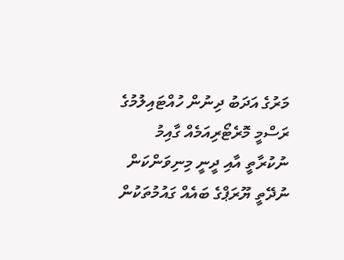މަރުގެ އަދަބު ދިނުން ހުއްޓައިލުމުގެ ރަސްމީ މޮރެޓޯރިއަމެއް ގާއިމު ނުކުރާތީ އާއި ދީނީ މިނިވަންކަން ނުދޭތީ ޔޫރަޕްގެ ބައެއް ގައުމުތަކުން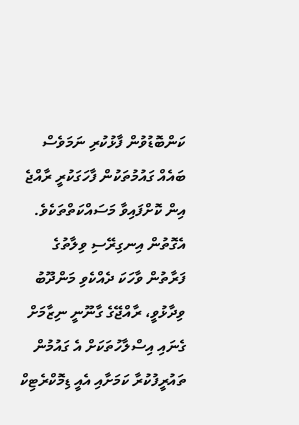ކަންބޮޑުވުން ފާޅުކުރި ނަމަވެސް ބައެއް ގައުމުތަކުން ފާހަގަކުރީ ރާއްޖެ އިން ކޮށްފައިވާ މަސައްކަތްތަކެވެ.
އެގޮތުން އިނގިރޭސި ވިލާތުގެ ފަރާތުން ވާހަކަ ދެއްކެވި މަންދޫބު ވިދާޅުވީ، ރާއްޖޭގެ ގާނޫނީ ނިޒާމަށް ގެނައި އިސްލާހުތަކަށް އެ ގައުމުން ތައުރީފުކުރާ ކަމަށާއި އެއީ ޑިމޮކްރެޓިކް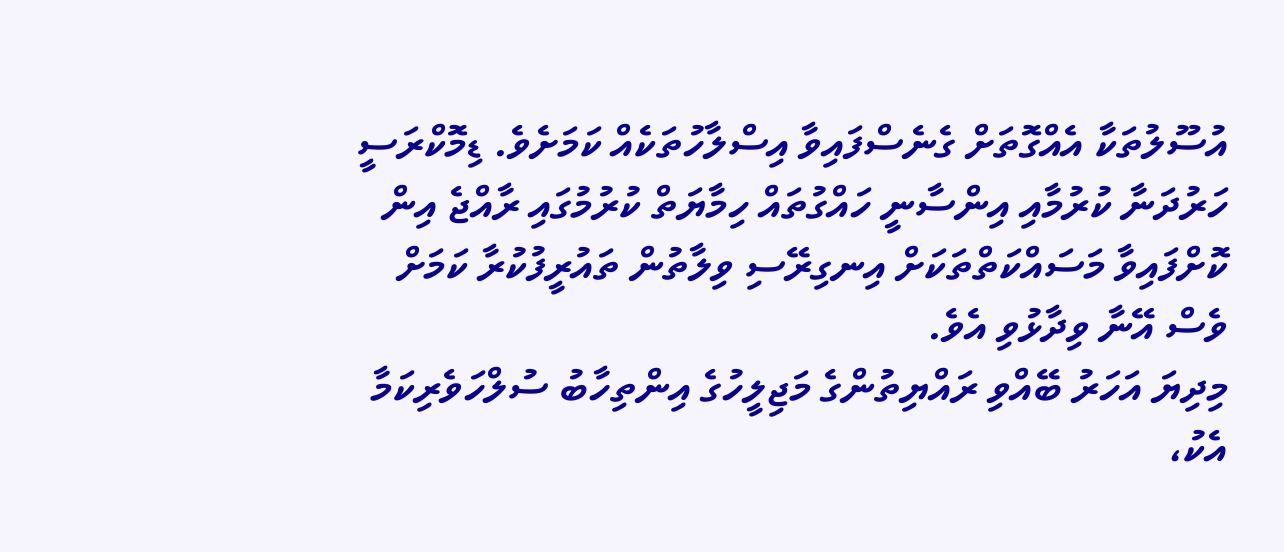އުސޫލުތަކާ އެއްގޮތަށް ގެނެސްފައިވާ އިސްލާހުތަކެއް ކަމަށެވެ. ޑިމޮކްރަސީ ހަރުދަނާ ކުރުމާއި އިންސާނީ ހައްގުތައް ހިމާޔަތް ކުރުމުގައި ރާއްޖެ އިން ކޮށްފައިވާ މަސައްކަތްތަކަށް އިނގިރޭސި ވިލާތުން ތައުރީފުކުރާ ކަމަށް ވެސް އޭނާ ވިދާޅުވި އެވެ.
މިދިޔަ އަހަރު ބޭއްވި ރައްޔިތުންގެ މަޖިލީހުގެ އިންތިހާބު ސުލްހަވެރިކަމާ އެކު،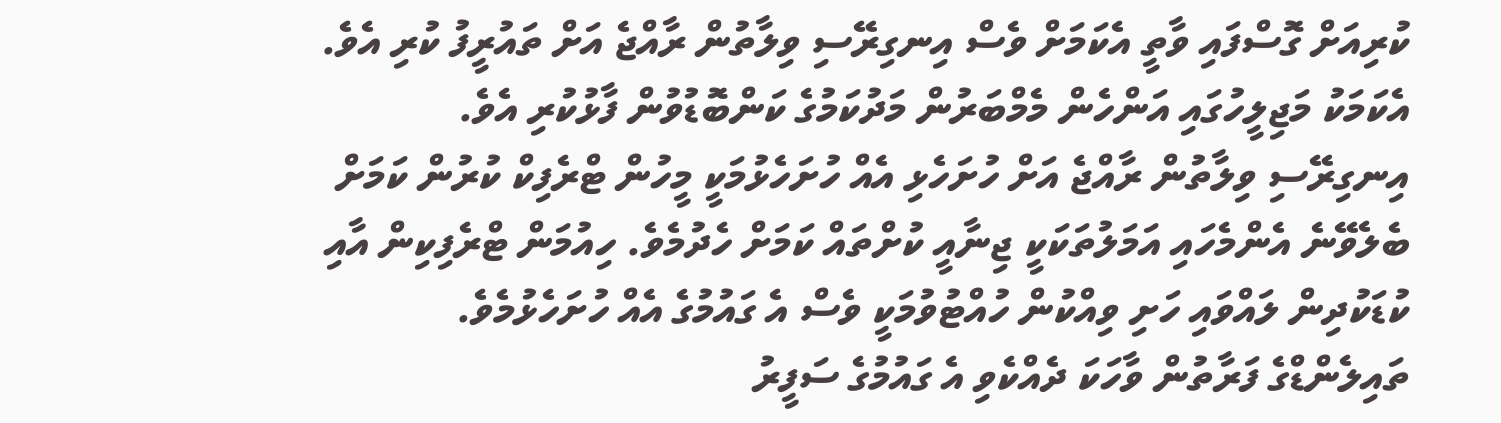ކުރިއަށް ގޮސްފައި ވާތީ އެކަމަށް ވެސް އިނގިރޭސި ވިލާތުން ރާއްޖެ އަށް ތައުރީފު ކުރި އެވެ. އެކަމަކު މަޖިލީހުގައި އަންހެން މެމްބަރުން މަދުކަމުގެ ކަންބޮޑުވުން ފާޅުކުރި އެވެ.
އިނގިރޭސި ވިލާތުން ރާއްޖެ އަށް ހުށަހެޅި އެއް ހުށަހެޅުމަކީ މީހުން ޓްރެފިކް ކުރުން ކަމަށް ބެލެވޭނެ އެންމެހައި އަމަލުތަކަކީ ޖިނާއީ ކުށްތައް ކަމަށް ހެދުމެވެ. ހިއުމަން ޓްރެފިކިން އާއި ކުޑަކުދިން ލައްވައި ހަށި ވިއްކުން ހުއްޓުވުމަކީ ވެސް އެ ގައުމުގެ އެއް ހުށަހެޅުމެވެ.
ތައިލެންޑްގެ ފަރާތުން ވާހަކަ ދެއްކެވި އެ ގައުމުގެ ސަފީރު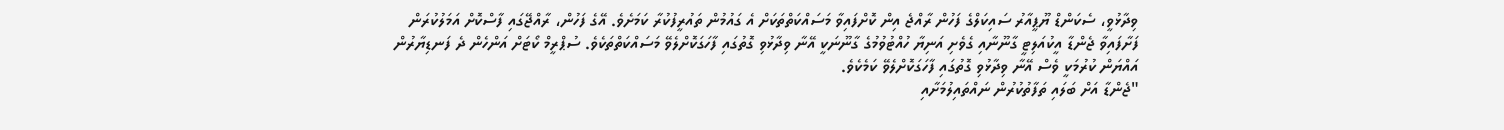ވިދާޅުވީ، ސެކަންޑް ޔޫޕީއާރު ސައިކަލްގެ ފަހުން ރާއްޖެ އިން ކޮށްފައިވާ މަސައްކަތްތަކަށް އެ ގައުމުން ތައުރީފުކުރާ ކަމަށެވެ. އޭގެ ފަހުން، ރާއްޖޭގައި ފާސްކޮށް އަމަލުކުރަން ފަށާފައިވާ ޖެންޑާ އީކުއަލިޓީ ގާނޫނާއި ގެވެށި އަނިޔާ ހުއްޓުވުމުގެ ގާނޫނަކީ އޭނާ ވިދާޅުވި ގޮތުގައި ފާހަގަކޮށްލެވޭ މަސައްކަތްތަކެވެ. ސުޕްރީމް ކޯޓަށް އަންހެން ދެ ފަނޑިޔާރުން އައްޔަން ކުރުމަކީ ވެސް އޭނާ ވިދާޅުވި ގޮތުގައި ފާހަގަކޮށްލެވޭ ކަމެކެވެ.
"ޖެންޑާ އަށް ބަލައި ތަފާތުކުރުން ނައްތައިލުމަށާއި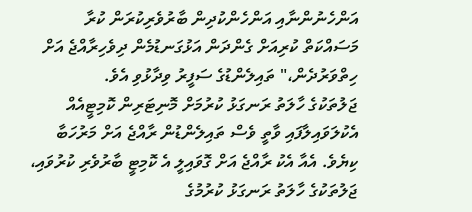އަންހެނުންނާއި އަންހެންކުދިން ބާރުވެރިކުރަން ކުރާ މަސައްކަތް ކުރިއަށް ގެންދަން އަޅުގަނޑުމެން ދިވެހިރާއްޖެ އަށް ހިތްވަރުދެން،" ތައިލެންޑުގެ ސަފީރު ވިދާޅުވި އެވެ.
ޖަލުތަކުގެ ހާލަތު ރަނގަޅު ކުރުމަށް މޮނިޓަރިން ކޮމިޓީއެއް އެކުލަވައިލާފައި ވާތީ ވެސް ތައިލެންޑުން ރާއްޖެ އަށް މަރުހަބާ ކިޔެވެ. އެއާ އެކު ރާއްޖެ އަށް ގޮވައިލީ އެ ކޮމިޓީ ބާރުވެރި ކުރުވައި، ޖަލުތަކުގެ ހާލަތު ރަނގަޅު ކުރުމުގެ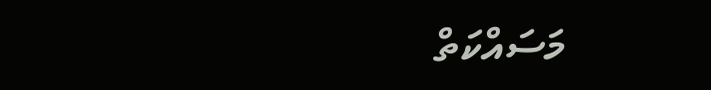މަސައްކަތް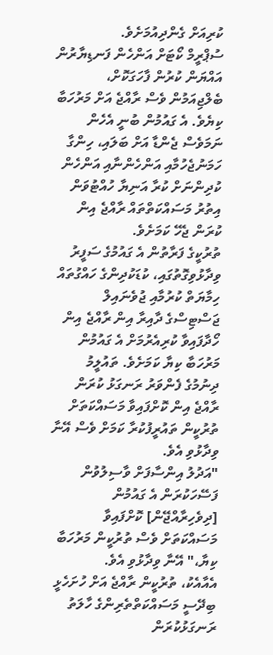ކުރިއަށް ގެންދިއުމަށެވެ.
ސުޕްރީމް ކޯޓަށް އަންހެން ފަނޑިޔާރުން އައްޔަން ކުރުން ފާހަގަކޮށް، ބެލްޖިއަމުން ވެސް ރާއްޖެ އަށް މަރުހަބާ ކިޔެވެ. އެ ގައުމުން ބުނީ އެހެން ނަމަވެސް ޖެންޑާ އަށް ބަލައި، ހިންގާ ހަމަނުޖެހުމާއި އަންހެންނާއި އަންހެން ކުދިންނަށް ކުރާ އަނިޔާ ހުއްޓުވަން އިތުރު މަސައްކަތްތައް ރާއްޖެ އިން ކުރަން ޖެހޭ ކަމަށެވެ.
ތުރުކީގެ ފަރާތުން އެ ގައުމުގެ ސަފީރު ވިދާޅުވިގޮތުގައި، ކުޑަކުދިންގެ ހައްގުތައް ހިމާޔަތް ކުރުމާއި ޖުވެނައިލް ޖަސްޓިސްގެ ދާއިރާ އިން ރާއްޖެ އިން ހޯދާފައިވާ ކުރިއެރުމަށް އެ ގައުމުން މަރުހަބާ ކިޔާ ކަމަށެވެ. ތައުލީމު ދިނުމުގެ ފެންވަރު ރަނގަޅު ކުރަން ރާއްޖެ އިން ކޮށްފައިވާ މަސައްކަތަށް ތުރުކީން ތައުރީފުކުރާ ކަމަށް ވެސް އޭނާ ވިދާޅުވި އެވެ.
"އަދުލު އިންސާފަށް ވާސިލުވުން ފަސޭހަކުރަން އެ ގައުމުން [ދިވެހިރާއްޖޭން] ކޮށްފައިވާ މަސައްކަތަށް ވެސް ތުރުކީން މަރުހަބާ ކިޔާ،" އޭނާ ވިދާޅުވި އެވެ.
އެއާއެކު، ތުރުކީން ރާއްޖެ އަށް ހުށަހެޅީ ބިދޭސީ މަސައްކަތްތެރިންގެ ހާލަތު ރަނގަޅުކުރަން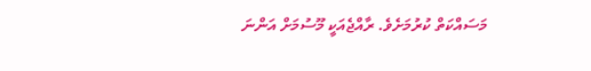މަސައްކަތް ކުރުމަށެވެ. ރާއްޖެއަކީ މޫސުމަށް އަންނަ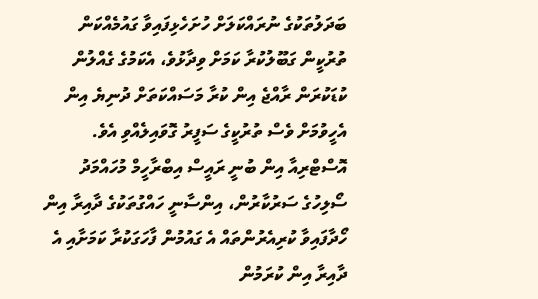ބަދަލުތަކުގެ ނުރައްކަލަށް ހުށަހެޅިފައިވާ ގައުމެއްކަން ތުރުކީން ގަބޫލުކުރާ ކަމަށް ވިދާޅުވެ، އެކަމުގެ ގެއްލުން ކުޑަކުރަން ރާއްޖެ އިން ކުރާ މަސައްކަތަށް ދުނިޔެ އިން އެހީވުމަށް ވެސް ތުރުކީގެ ސަފީރު ގޮވައިލެއްވި އެވެ.
އޮސްޓްރިއާ އިން ބުނީ ރައީސް އިބްރާހީމް މުހައްމަދު ސޯލިހުގެ ސަރުކާރުން، އިންސާނީ ހައްގުތަކުގެ ދާއިރާ އިން ހޯދާފައިވާ ކުރިއެރުންތައް އެ ގައުމުން ފާހަގަކުރާ ކަމަށާއި އެ ދާއިރާ އިން ކުރަމުން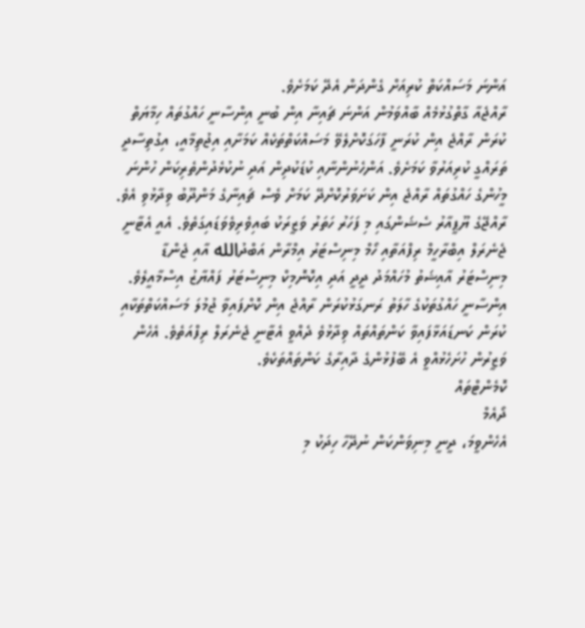އަންނަ މަސައްކަތް ކުރިއަށް ގެންދަން އެދޭ ކަމަށެވެ.
ރާއްޖެއާ ގާތްގުޅުމެއް ބާއްވަމުން އަންނަ ޗައިނާ އިން ބުނީ އިންސާނީ ހައްގުތައް ހިމާޔަތް ކުރަން ރާއްޖެ އިން ކުރަނީ ފާހަގަކޮށްލެވޭ މަސައްކަތްތަކެއް ކަމަށާއި އިޖުތިމާއީ، އިގުތިސާދީ ތަރައްގީ ކުރިއަރުވާ ކަމަށެވެ. އަންހެނުންނާއި ކުޑަކުދިން އަދި ނުކުޅެދުންތެރިކަން ހުންނަ މީހުންގެ ހައްގުތައް ރާއްޖެ އިން ކަށަވަރުކޮށްދޭ ކަމަށް ވެސް ޗައިނާގެ މަންދޫބު ވިދާޅުވި އެވެ.
ރާއްޖޭގެ ޔޫޕީއާރު ސެޝަންގައި މި ފަހަރު ހަތަރު ވަޒީރަކު ބައިވެރިވެވަޑައިގަތެވެ. އެއީ އެޓާނީ ޖެނެރަލް އިބްރާހީމް ރިފްއަތާއި ހޯމް މިނިސްޓަރު އިމްރާން އަބްދުالله އާއި ޖެންޑާ މިނިސްޓަރު އާއިޝަތު މުހައްމަދު ދީދީ އަދި އިކޮނޮމިކް މިނިސްޓަރު ފައްޔާޒު އިސްމާއީލެވެ.
އިންސާނީ ހައްގުތަކުގެ ހާލަތު ރަނގަޅުކުރަން ރާއްޖެ އިން ކޮށްފައިވާ ޖުމުލަ މަސައްކަތްތަކާއި ކުރަން ކަނޑައަޅާފައިވާ ކަންތައްތައް ވިދާޅުވެ ދެއްވީ އެޓާނީ ޖެނެރަލް ރިފްއަތެވެ. އެހެން ވަޒީރުން ހުށަހެޅުއްވީ އެ ބޭފުޅުންގެ ދާއިރާގެ ކަންތައްތަކެވެ.
ކޮމެންޓްތައް
ދޯއެމް
އެހެންވީމަ، ދީނީ މިނިވަންކަން ނުދޭހާ ހިދަކު މި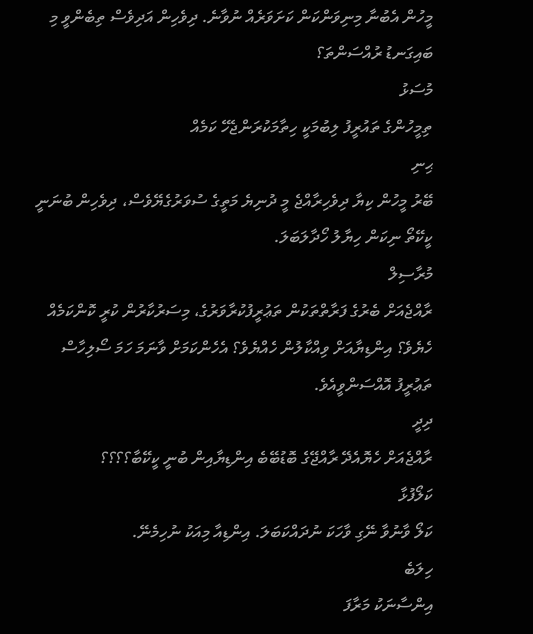މީހުން އެބުނާ މިނިވަންކަން ކަށަވަރެއް ނުވާނެ. ދިވެހިން އަދިވެސް ތިބެންވީ މި ބައިގަނޑު ރުއްސަންތަ؟
މުސަޅު
ތިމީހުންގެ ތައުރީފު ލިބުމަކީ ހިތާމަކުރަންޖެހޭ ކަމެއް
ޙިނި
ބޭރު މީހުން ކިޔާ ދިވެހިރާއްޖެ މީ ދުނިޔެ މަތީގެ ސުވަރުގެޔޭވެސް، ދިވެހިން ބުނަނީ ކީކޭތޯ ނިކަން ހިޔާލު ހޯދާލަބަލަ.
މުރާސިލް
ރާއްޖެއަށް ބެރުގެ ފަރާތްތަކުން ތަޢުރީފުކުރާވަރުގެ، މިސަރުކާރުން ކުރީ ކޮންކަމެއް ހެޔެވެ؟ އިންޑިޔާއަށް ވިއްކާލުން ހެއްޔެވެ؟ އެހެންކަމަށް ވާނަމަ ހަމަ ސޯލިހާސް ތަޢުރީފު އޮއްސަންވީއެވެ.
ދިދީ
ރާއްޖެއަށް ހެޔޮއެދޭ ރާއްޖޭގެ ބޮޑުބޭބެ އިންޑިޔާއިން ބުނީ ކީކޭބާ؟؟؟؟
ކަލޯފުޅާ
ކަލޯ ވާނުވާ ނޭގި ވާހަކަ ނުދައްކަބަލަ. އިންޑިއާ މިއަކު ނުހިމެނޭ.
ހިލަބެ
އިންސާނަކު މަރާފަ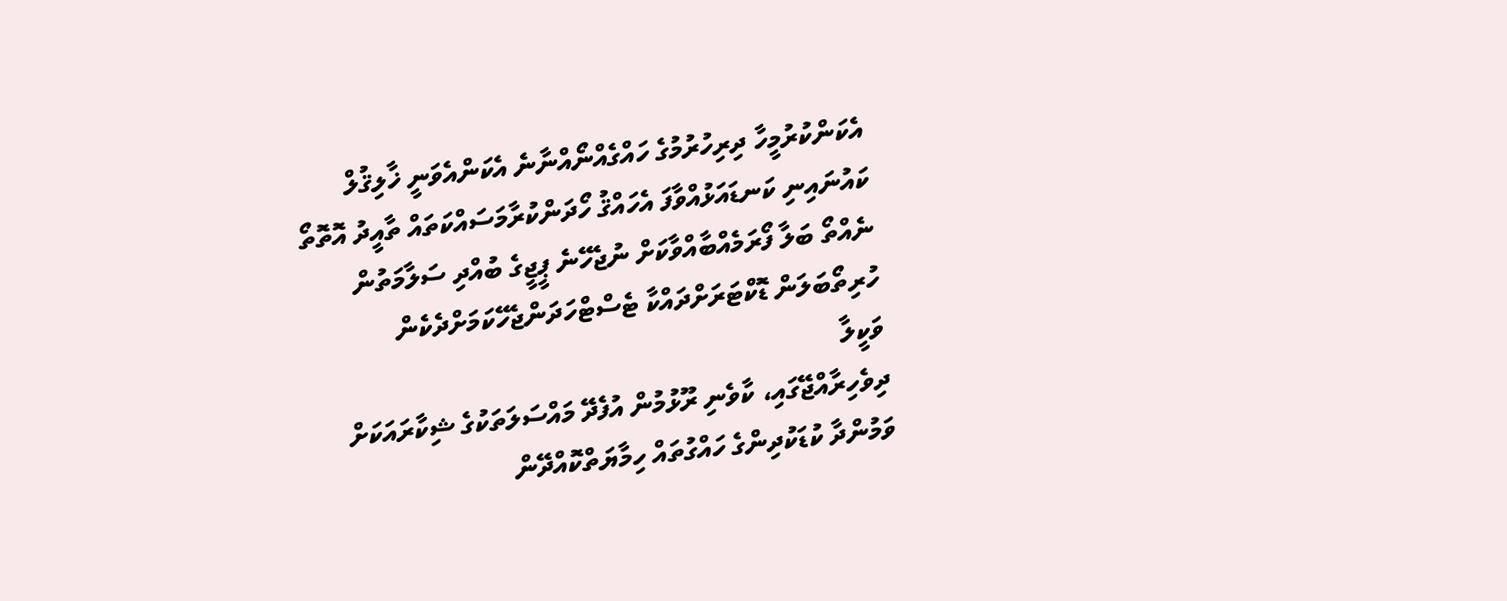އެކަންކުރުމީހާ ދިރިހުރުމުގެ ހައްގެއްނޯއްނާނެ އެކަންއެވަނީ ޚާލިޤުލް ކައުނައިނި ކަނޑައަޅުއްވާފަ އެހައްޤު ހޯދަންކުރާމަސައްކަތައް ތާއީދު އޮތޮތޯ ނެއްތޯ ބަލާ ފޯރަމެއްބާއްވާކަށް ނުޖެހޭނެ ޕީޖީގެ ބުއްދި ސަލާމަތުން ހުރިތޯބަލަން ޑޮކްޓަރަށްދައްކާ ޓެސްޓްހަދަންޖެހޭކަމަށްދެކެން
ވަކީލާ
ދިވެހިރާއްޖޭގައި، ކާވެނި ރޫޅުމުން އުފެދޭ މައްސަލަތަކުގެ ޝިކާރައަކަށް ވަމުންދާ ކުޑަކުދިންގެ ހައްގުތައް ހިމާޔަތްކޮއްދޭން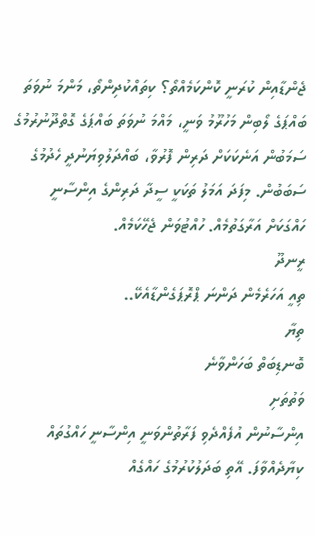ޖެންޑާއިން ކުރަނީ ކޮންކަމެއްތޯ؟ ކިތައްކުދިންތޯ، މަންމަ ނުވަތަ ބައްޕަގެ ލޯބިން މަހުރޫމު ވަނީ، މައްމަ ނުވަތަ ބައްޕަގެ ގޮތްދޫނުރުމުގެ ސަމަބުން އަނެކަކަށް ދަރިން ފޮރުވާ، ބައްދަލުވިޔަނުދީ ހެދުމުގެ ސަބަބުން. މިފަދަ އަމަލު ތަކަކީ ސީދާ ދަރިންގެ އިންސާނީ ހައްގަކަށް އަރާގަތުމެއް. ހުއްޓުވަން ޖެހޭކަމެއް.
ރީނދޫ
ތިއީ އަހަރެމެން ދަންނަ ޕްރޮޕަގެންޑާއެކޭ..
ތިޔާ
ބޮނޑިބަތް ބަހަންވާނެ
ވަތުތަށި
އިންސާނުން އުފެއްދެވި ފަރާތުންވަނީ އިންސާނީ ހައްގުތައް ކިޔާދެއްވާފަ. އޭތި ބަދަލުކުރުމުގެ ހައްގެއް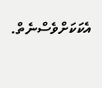އެކަކަށްވެސްނެތް.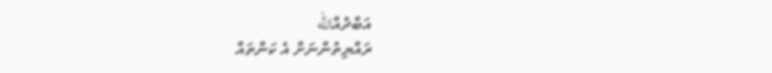އަބްދުއްالله
ރައްޔިތުންނަށް އެ ކަންތައް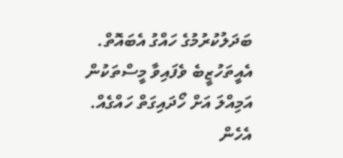ބަދަލުކުރުމުގެ ހައްގު އެބައޮތް. އެއީތަހުޒީބެ ވެފައިވާ މީސްތަކުން އަމިއްލަ އަށް ހޯދައިގަތް ހައްގެއް. އެހެން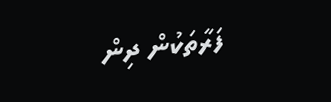ފަރާތަކުން ދިން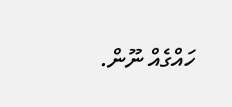ހައްގެއް ނޫން.